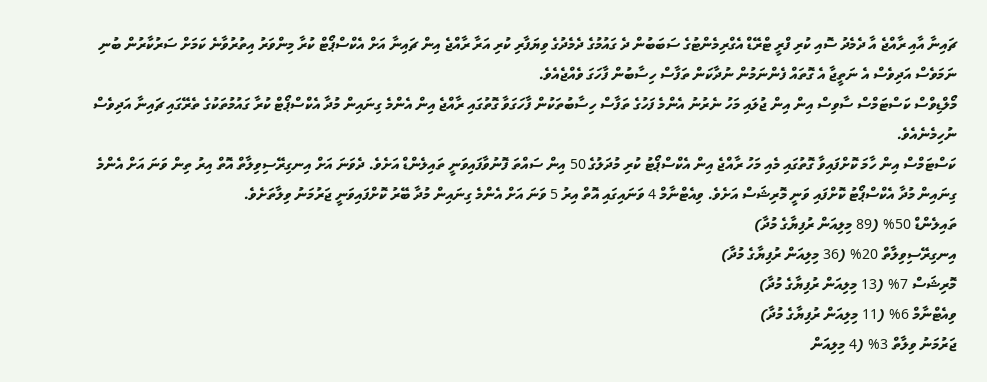ޗައިނާ އާއި ރާއްޖެ އާ ދެމެދު ސޮއި ކުރި ފްރީ ޓްރޭޑް އެގްރިމެންޓުގެ ސަބަބުން ދެ ގައުމުގެ ދެމެދުގެ ވިޔަފާރި ކުރި އަރާ ރާއްޖެ އިން ޗައިނާ އަށް އެކްސްޕޯޓް ކުރާ މިންވަރު އިތުރުވާނެ ކަމަށް ސަރުކާރުން ބުނި ނަމަވެސް އަދިވެސް އެ ނަތީޖާ އެ ގޮތައް ފެންނަމުން ނުދާކަން ތަފާސް ހިސާބުން ފާހަގަ ވެއްޖެއެވެ.
މޯލްޑިވްސް ކަސްޓަމްސް ސާވިސް އިން އިން ޖުލައި މަހު ނެރުނު އެންމެ ފަހުގެ ތަފާސް ހިސާބުތަކުން ފާހަގަވާ ގޮތުގައި ރާއްޖެ އިން އެންމެ ގިނައިން މުދާ އެކްސްޕޯޓް ކުރާ ގައުމުތަކުގެ ތެރޭގައި ޗައިނާ އަދިވެސް ނުހިމެނެއެވެ.
ކަސްޓަމްސް އިން ހާމަ ކޮށްފައިވާ ގޮތުގައި މެއި މަހު ރާއްޖެ އިން އެކްސްޕޯޓު ކުރި މުދަލުގެ 50 އިން ސައްތަ ފޮނުވާފައިވަނީ ތައިލެންޑް އަށެވެ. ދެވަނަ އަށް އިނގިރޭސިވިލާތް އޮތް އިރު ތިން ވަނަ އަށް އެންމެ ގިނައިން މުދާ އެކްސްޕޯޓު ކޮށްފައި ވަނީ މޮރިޝަސް އަށެވެ. ވިއެޓްނާމް 4 ވަނައިގައި އޮތް އިރު 5 ވަނަ އަށް އެންމެ ގިނައިން މުދާ ބޭރު ކޮށްފައިވަނީ ޖަރުމަނު ވިލާތަށެވެ.
ތައިލެންޑް 50% (89 މިލިއަން ރުފިޔާގެ މުދާ)
އިނގިރޭސިވިލާތް 20% (36 މިލިއަން ރުފިޔާގެ މުދާ)
މޮރިޝަސް 7% (13 މިލިއަން ރުފިޔާގެ މުދާ)
ވިއެޓްނާމް 6% (11 މިލިއަން ރުފިޔާގެ މުދާ)
ޖަރުމަނު ވިލާތް 3% (4 މިލިއަން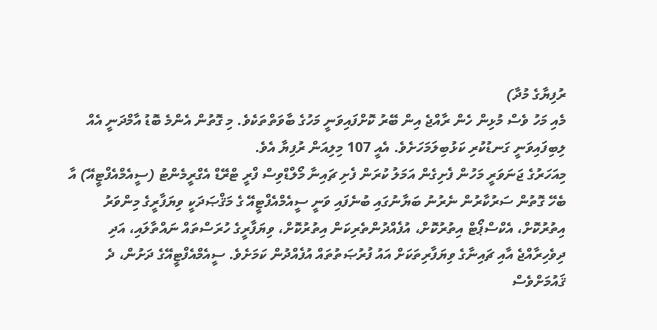ރުފިޔާގެ މުދާ)
މެއި މަހު ވެސް މުޅިން ހެން ރާއްޖެ އިން ބޭރު ކޮށްފައިވަނީ މަހުގެ ބާވަތްތަކެވެ. މި ގޮތުން އެންމެ ބޮޑު އާމްދަނީ އެއް ލިބިފައިވަނީ ގަނޑުކުރި ކަޅުބިލަމަހަށެވެ. އެއީ 107 މިލިއަން ރުފިޔާ އެވެ.
މިއަހަރުގެ ޖަނަވަރީ މަހުން ފެށިގެން އަމަލު ކުރަން ފެށި ޗައިނާ މޯލްޑްވިސް ފްރީ ޓްރޭޑް އެގްރީމެންޓު (ސީއެމްއެފްޓީއޭ) އާ ބެހޭ ގޮތުން ސަރުކާރުން ނެރުނު ބަޔާނުގައި ބުނެފައި ވަނީ ސީއެމްއެފްޓީއޭ ގެ މަޤްޞަދަކީ ވިޔަފާރީގެ މިންވަރު އިތުރުކޮށް، އެކްސްޕޯޓް އިތުރުކޮށް، އުފެއްދުންތެރިކަން އިތުރުކޮށް، ވިޔަފާރީގެ ހުރަސްތައް ނައްތާލައި، އަދި ދިވެހިރާއްޖެ އާއި ޗައިނާގެ ވިޔަފާރިތަކަށް އައު ފުރުޞަތުތައް އުފެއްދުން ކަމަށެވެ. ސީއެމްއެފްޓީއޭގެ ދަށުން، ދެ ޤައުމަށްވެސް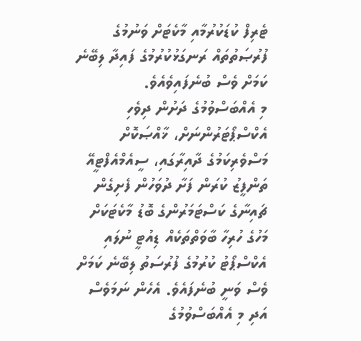ޓެރިފް ކުޑަކުރުމާއި މާކެޓަށް ވަނުމުގެ ފުރުޞަތުތައް ރަނގަޅުކުރުމުގެ ފައިދާ ލިބޭނެ ކަމަށް ވެސް ބުނެފައިވެއެވެ.
މި އެއްބަސްވުމުގެ ދަށުން ދިވެހި އެކްސްޕޯޓަރުންނަށް، ޚާއްޞަކޮށް މަސްވެރިކަމުގެ ދާއިރާގައި، ސީއެމްއެފްޓީއޭ ތަންފީޒު ކުރަން ފަށާ ދުވަހުން ފެށިގެން ޗައިނާގެ ކަސްޓަމަރުންގެ ބޮޑު މާކެޓަކަށް މަހުގެ ހުރިހާ ބާވަތްތަކެއް ޑިއުޓީ ނުލައި އެކްސްޕޯޓު ކުރުމުގެ ފުރުސަތު ލިބޭނެ ކަމަށް ވެސް ވަނީ ބުނެފައެވެ. އެހެން ނަމަވެސް އަދި މި އެއްބަސްވުމުގެ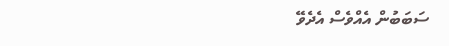ސަބަބުން އެއްވެސް އެދެވޭ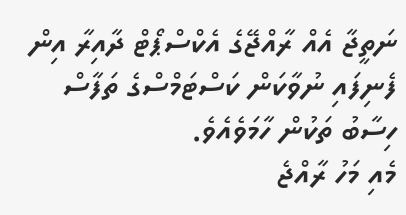ނަތީޖާ އެއް ރާއްޖޭގެ އެކްސްޕޯޓް ދާއިރާ އިން ފެނިފައި ނުވާކަން ކަސްޓަމްސްގެ ތަފާސް ހިސާބު ތަކުން ހާމަވެއެވެ.
މެއި މަހު ރާއްޖެ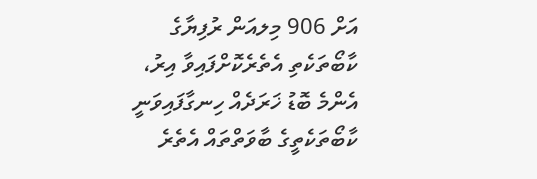އަށް 906 މިލއަން ރުފިޔާގެ ކާބޯތަކެތި އެތެރެކޮށްފައިވާ އިރު، އެންމެ ބޮޑު ޚަރަދެއް ހިނގާފައިވަނީ ކާބޯތަކެތީގެ ބާވަތްތައް އެތެރެ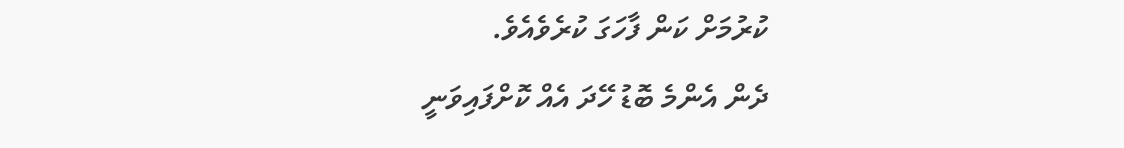ކުރުމަށް ކަން ފާހަގަ ކުރެވެއެވެ.
ދެން އެންމެ ބޮޑު ހޭދަ އެއް ކޮށްފައިވަނީ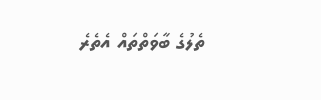ތެލުގެ ބާވަތްތައް އެތެރެ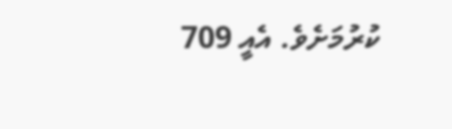ކުރުމަށެވެ. އެއީ 709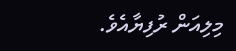މިލިއަން ރުފިޔާއެވެ.